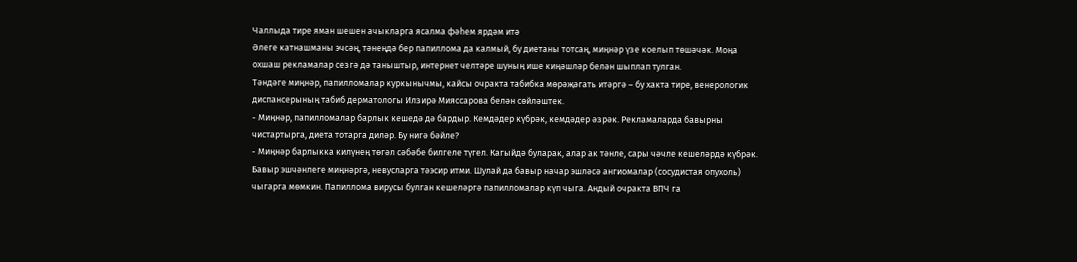Чаллыда тире яман шешен ачыкларга ясалма фәһем ярдәм итә
Әлеге катнашманы эчсәң, тәнеңдә бер папиллома да калмый, бу диетаны тотсаң, миңнәр үзе коелып төшәчәк. Моңа охшаш рекламалар сезгә дә таныштыр, интернет челтәре шуның ише киңәшләр белән шыплап тулган.
Тәндәге миңнәр, папилломалар куркынычмы, кайсы очракта табибка мөрәҗәгать итәргә – бу хакта тире, венерологик диспансерының табиб дерматологы Илзирә Мияссарова белән сөйләштек.
- Миңнәр, папилломалар барлык кешедә дә бардыр. Кемдәдер күбрәк, кемдәдер әзрәк. Рекламаларда бавырны чистартырга, диета тотарга диләр. Бу нигә бәйле?
- Миңнәр барлыкка килүнең төгәл сәбәбе билгеле түгел. Кагыйдә буларак, алар ак тәнле, сары чәчле кешеләрдә күбрәк. Бавыр эшчәнлеге миңнәргә, невусларга тәэсир итми. Шулай да бавыр начар эшләсә ангиомалар (сосудистая опухоль) чыгарга мөмкин. Папиллома вирусы булган кешеләргә папилломалар күп чыга. Андый очракта ВПЧ га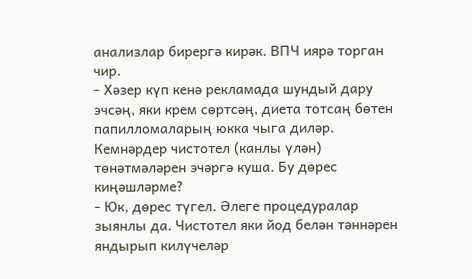анализлар бирергә кирәк. ВПЧ иярә торган чир.
- Хәзер күп кенә рекламада шундый дару эчсәң, яки крем сөртсәң, диета тотсаң бөтен папилломаларың юкка чыга диләр. Кемнәрдер чистотел (канлы үлән) төнәтмәләрен эчәргә куша. Бу дөрес киңәшләрме?
- Юк, дөрес түгел. Әлеге процедуралар зыянлы да. Чистотел яки йод белән тәннәрен яндырып килүчеләр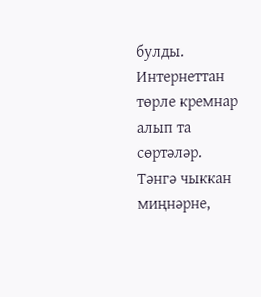булды. Интернеттан төрле кремнар алып та сөртәләр. Тәнгә чыккан миңнәрне,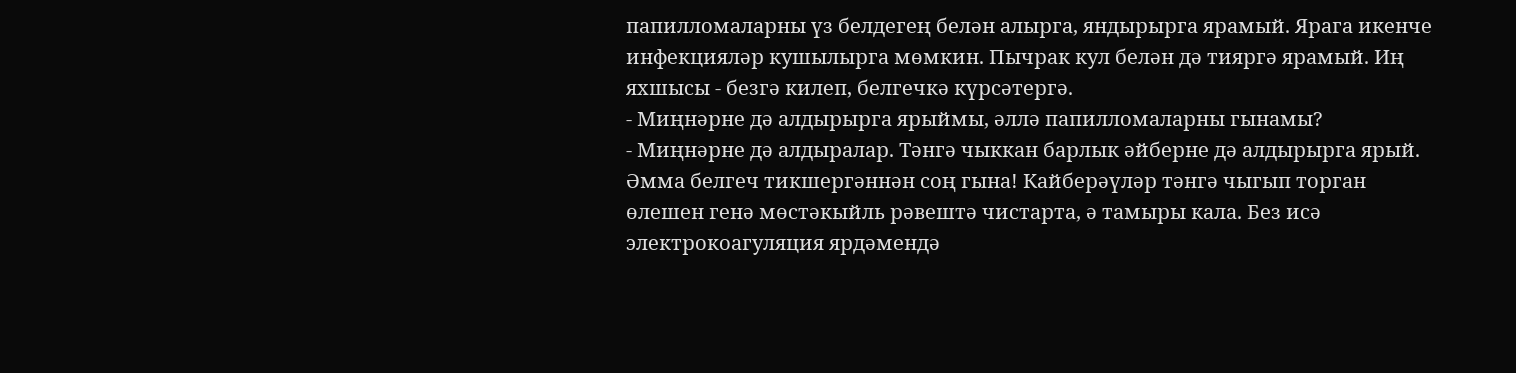папилломаларны үз белдегең белән алырга, яндырырга ярамый. Ярага икенче инфекцияләр кушылырга мөмкин. Пычрак кул белән дә тияргә ярамый. Иң яхшысы - безгә килеп, белгечкә күрсәтергә.
- Миңнәрне дә алдырырга ярыймы, әллә папилломаларны гынамы?
- Миңнәрне дә алдыралар. Тәнгә чыккан барлык әйберне дә алдырырга ярый. Әмма белгеч тикшергәннән соң гына! Кайберәүләр тәнгә чыгып торган өлешен генә мөстәкыйль рәвештә чистарта, ә тамыры кала. Без исә электрокоагуляция ярдәмендә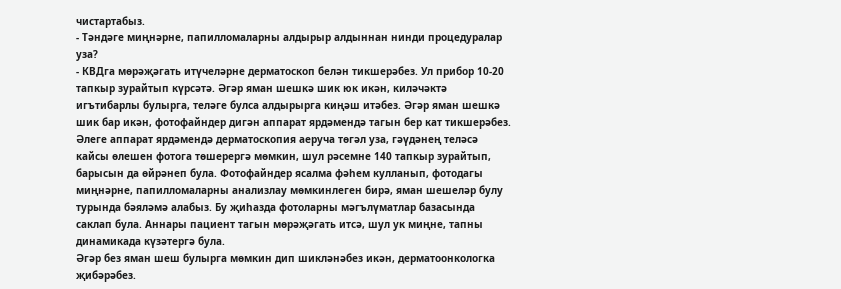чистартабыз.
- Тәндәге миңнәрне, папилломаларны алдырыр алдыннан нинди процедуралар уза?
- КВДга мөрәҗәгать итүчеләрне дерматоскоп белән тикшерәбез. Ул прибор 10-20 тапкыр зурайтып күрсәтә. Әгәр яман шешкә шик юк икән, киләчәктә игътибарлы булырга, теләге булса алдырырга киңәш итәбез. Әгәр яман шешкә шик бар икән, фотофайндер дигән аппарат ярдәмендә тагын бер кат тикшерәбез. Әлеге аппарат ярдәмендә дерматоскопия аеруча төгәл уза, гәүдәнең теләсә кайсы өлешен фотога төшерергә мөмкин, шул рәсемне 140 тапкыр зурайтып, барысын да өйрәнеп була. Фотофайндер ясалма фәһем кулланып, фотодагы миңнәрне, папилломаларны анализлау мөмкинлеген бирә, яман шешеләр булу турында бәяләмә алабыз. Бу җиһазда фотоларны мәгълүматлар базасында саклап була. Аннары пациент тагын мөрәҗәгать итсә, шул ук миңне, тапны динамикада күзәтергә була.
Әгәр без яман шеш булырга мөмкин дип шикләнәбез икән, дерматоонкологка җибәрәбез.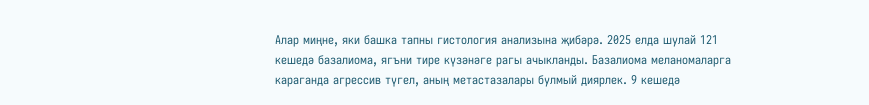Алар миңне, яки башка тапны гистология анализына җибәрә. 2025 елда шулай 121 кешедә базалиома, ягъни тире күзәнәге рагы ачыкланды. Базалиома меланомаларга караганда агрессив түгел, аның метастазалары булмый диярлек. 9 кешедә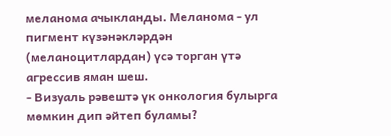меланома ачыкланды. Меланома - ул пигмент күзәнәкләрдән (меланоцитлардан) үсә торган үтә агрессив яман шеш.
- Визуаль рәвештә үк онкология булырга мөмкин дип әйтеп буламы?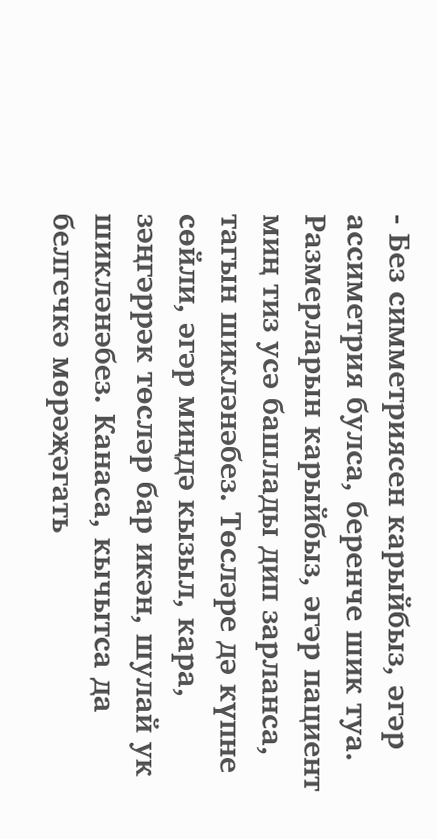- Без симметриясен карыйбыз, әгәр ассиметрия булса, беренче шик туа. Размерларын карыйбыз, әгәр пациент миң тиз усә башлады дип зарланса, тагын шикләнәбез. Төсләре дә күпне сөйли, әгәр миңдә кызыл, кара, зәңгәррәк төсләр бар икән, шулай ук шикләнәбез. Канаса, кычытса да белгечкә мөрәҗәгать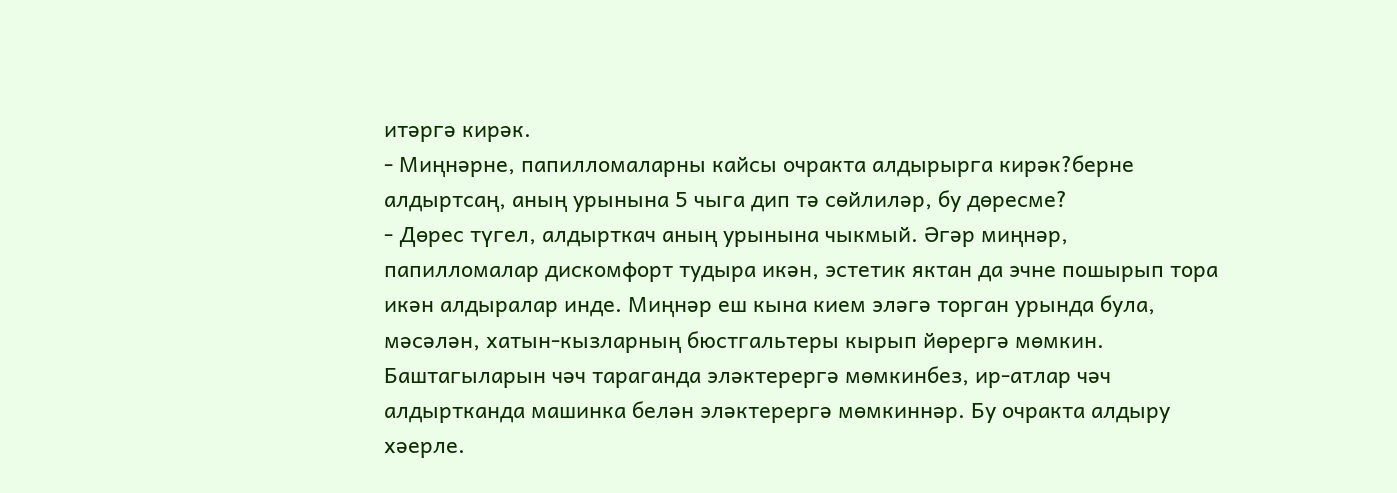итәргә кирәк.
- Миңнәрне, папилломаларны кайсы очракта алдырырга кирәк?берне алдыртсаң, аның урынына 5 чыга дип тә сөйлиләр, бу дөресме?
- Дөрес түгел, алдырткач аның урынына чыкмый. Әгәр миңнәр, папилломалар дискомфорт тудыра икән, эстетик яктан да эчне пошырып тора икән алдыралар инде. Миңнәр еш кына кием эләгә торган урында була, мәсәлән, хатын-кызларның бюстгальтеры кырып йөрергә мөмкин. Баштагыларын чәч тараганда эләктерергә мөмкинбез, ир-атлар чәч алдыртканда машинка белән эләктерергә мөмкиннәр. Бу очракта алдыру хәерле.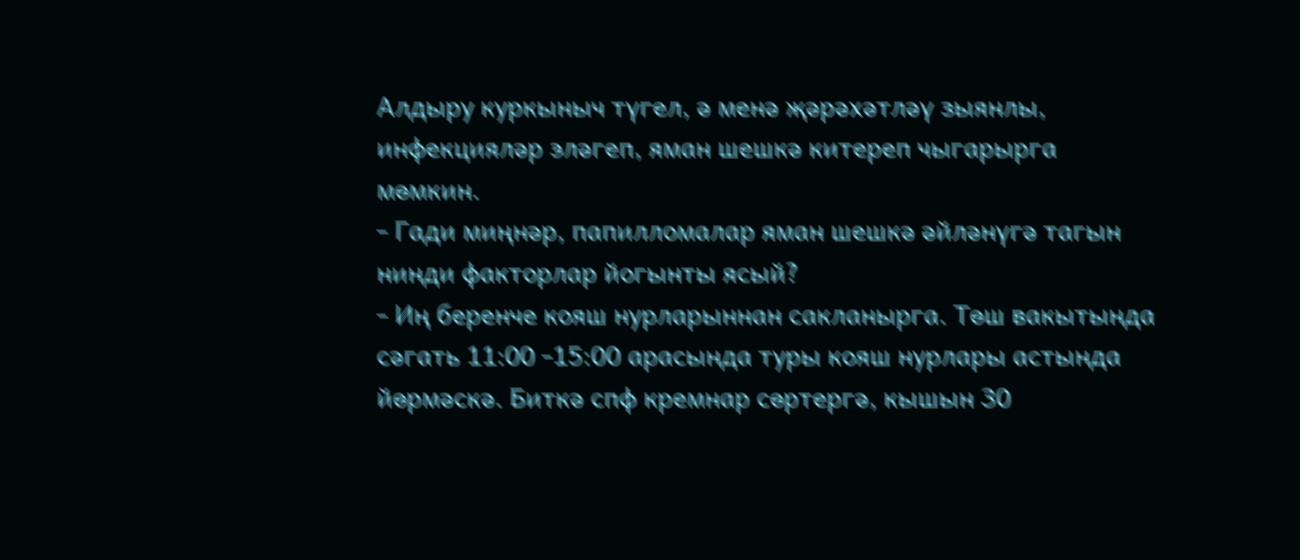Алдыру куркыныч түгел, ә менә җәрәхәтләү зыянлы, инфекцияләр эләгеп, яман шешкә китереп чыгарырга мөмкин.
- Гади миңнәр, папилломалар яман шешкә әйләнүгә тагын нинди факторлар йогынты ясый?
- Иң беренче кояш нурларыннан сакланырга. Төш вакытында сәгать 11:00 -15:00 арасында туры кояш нурлары астында йөрмәскә. Биткә спф кремнар сөртергә, кышын 30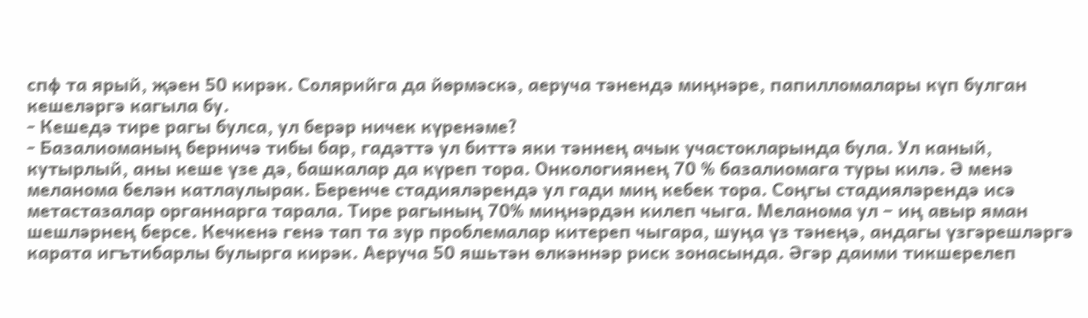спф та ярый, җәен 50 кирәк. Солярийга да йөрмәскә, аеруча тәнендә миңнәре, папилломалары күп булган кешеләргә кагыла бу.
- Кешедә тире рагы булса, ул берәр ничек күренәме?
- Базалиоманың берничә тибы бар, гадәттә ул биттә яки тәннең ачык участокларында була. Ул каный, кутырлый, аны кеше үзе дә, башкалар да күреп тора. Онкологиянең 70 % базалиомага туры килә. Ә менә меланома белән катлаулырак. Беренче стадияләрендә ул гади миң кебек тора. Соңгы стадияләрендә исә метастазалар органнарга тарала. Тире рагының 70% миңнәрдән килеп чыга. Меланома ул – иң авыр яман шешләрнең берсе. Кечкенә генә тап та зур проблемалар китереп чыгара, шуңа үз тәнеңә, андагы үзгәрешләргә карата игътибарлы булырга кирәк. Аеруча 50 яшьтән өлкәннәр риск зонасында. Әгәр даими тикшерелеп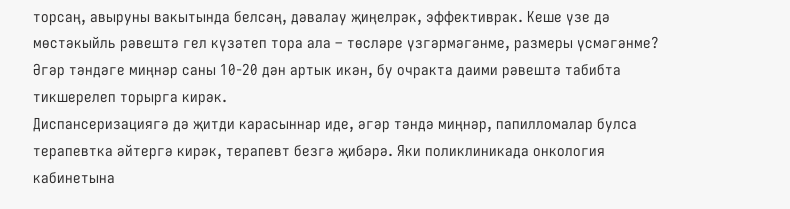торсаң, авыруны вакытында белсәң, дәвалау җиңелрәк, эффективрак. Кеше үзе дә мөстәкыйль рәвештә гел күзәтеп тора ала – төсләре үзгәрмәгәнме, размеры үсмәгәнме? Әгәр тәндәге миңнәр саны 10-20 дән артык икән, бу очракта даими рәвештә табибта тикшерелеп торырга кирәк.
Диспансеризациягә дә җитди карасыннар иде, әгәр тәндә миңнәр, папилломалар булса терапевтка әйтергә кирәк, терапевт безгә җибәрә. Яки поликлиникада онкология кабинетына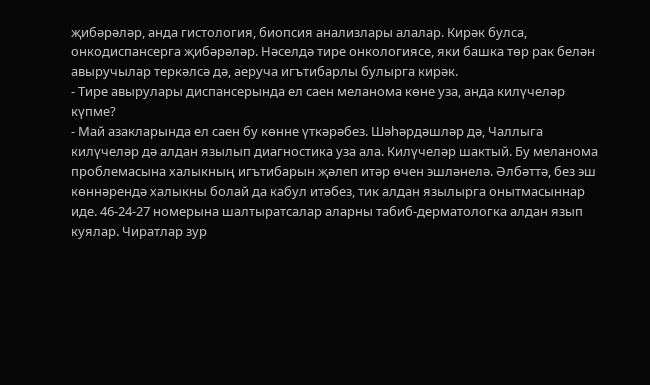җибәрәләр, анда гистология, биопсия анализлары алалар. Кирәк булса, онкодиспансерга җибәрәләр. Нәселдә тире онкологиясе, яки башка төр рак белән авыручылар теркәлсә дә, аеруча игътибарлы булырга кирәк.
- Тире авырулары диспансерында ел саен меланома көне уза, анда килүчеләр күпме?
- Май азакларында ел саен бу көнне үткәрәбез. Шәһәрдәшләр дә, Чаллыга килүчеләр дә алдан язылып диагностика уза ала. Килүчеләр шактый. Бу меланома проблемасына халыкның игътибарын җәлеп итәр өчен эшләнелә. Әлбәттә, без эш көннәрендә халыкны болай да кабул итәбез, тик алдан язылырга онытмасыннар иде. 46-24-27 номерына шалтыратсалар аларны табиб-дерматологка алдан язып куялар. Чиратлар зур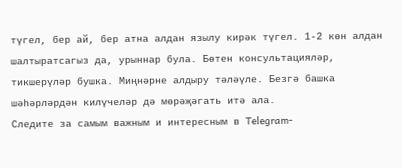түгел, бер ай, бер атна алдан язылу кирәк түгел. 1-2 көн алдан шалтыратсагыз да, урыннар була. Бөтен консультацияләр, тикшерүләр бушка. Миңнәрне алдыру тәләүле. Безгә башка шәһәрләрдән килүчеләр дә мөрәҗәгать итә ала.
Следите за самым важным и интересным в Telegram-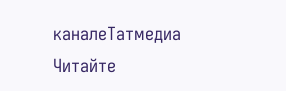каналеТатмедиа
Читайте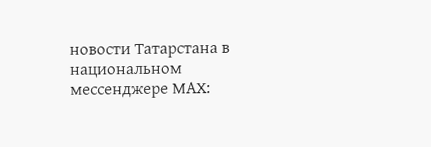новости Татарстана в национальном мессенджере MАХ: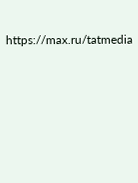https://max.ru/tatmedia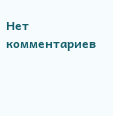Нет комментариев